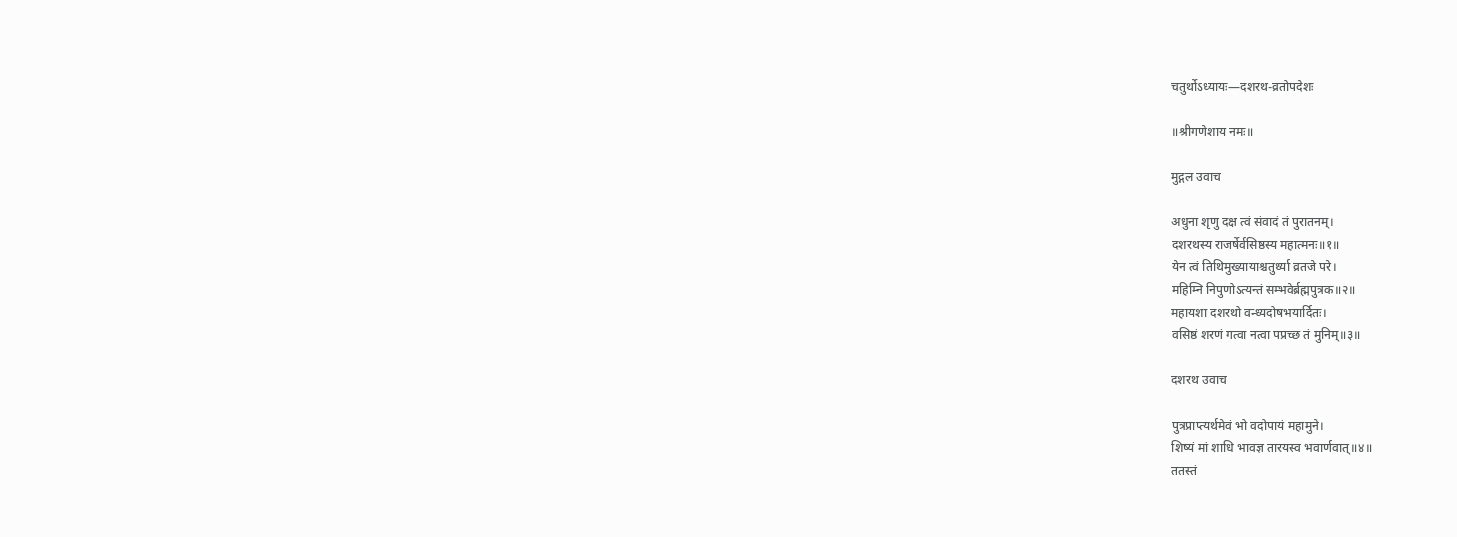चतुर्थोऽध्यायः—दशरथ-व्रतोपदेशः

॥श्रीगणेशाय नमः॥

मुद्गल उवाच

अधुना श‍ृणु दक्ष त्वं संवादं तं पुरातनम्।
दशरथस्य राजर्षेर्वसिष्ठस्य महात्मनः॥१॥
येन त्वं तिथिमुख्यायाश्चतुर्थ्या व्रतजे परे।
महिम्नि निपुणोऽत्यन्तं सम्भवेर्ब्रह्मपुत्रक॥२॥
महायशा दशरथो वन्ध्यदोषभयार्दितः।
वसिष्ठं शरणं गत्वा नत्वा पप्रच्छ तं मुनिम्॥३॥

दशरथ उवाच

पुत्रप्राप्त्यर्थमेवं भो वदोपायं महामुने।
शिष्यं मां शाधि भावज्ञ तारयस्व भवार्णवात्॥४॥
ततस्तं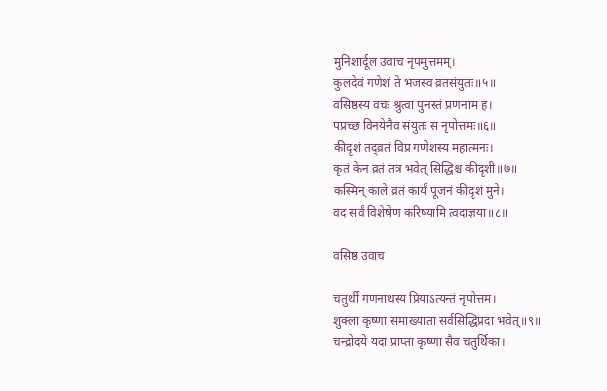मुनिशार्दूल उवाच नृपमुत्तमम्।
कुलदेवं गणेशं ते भजस्व व्रतसंयुतः॥५॥
वसिष्ठस्य वचः श्रुत्वा पुनस्तं प्रणनाम ह।
पप्रच्छ विनयेनैव संयुतः स नृपोत्तमः॥६॥
कीदृशं तद्व्रतं विप्र गणेशस्य महात्मनः।
कृतं केन व्रतं तत्र भवेत् सिद्धिश्च कीदृशी॥७॥
कस्मिन् काले व्रतं कार्यं पूजनं कीदृशं मुने।
वद सर्वं विशेषेण करिष्यामि त्वदाज्ञया॥८॥

वसिष्ठ उवाच

चतुर्थी गणनाथस्य प्रियाऽत्यन्तं नृपोत्तम।
शुक्ला कृष्णा समाख्याता सर्वसिद्धिप्रदा भवेत्॥९॥
चन्द्रोदये यदा प्राप्ता कृष्णा सैव चतुर्थिका।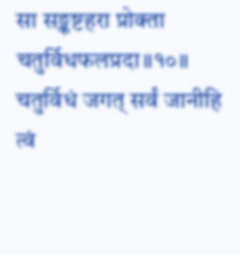सा सङ्कष्टहरा प्रोक्ता चतुर्विधफलप्रदा॥१०॥
चतुर्विधं जगत् सर्वं जानीहि त्वं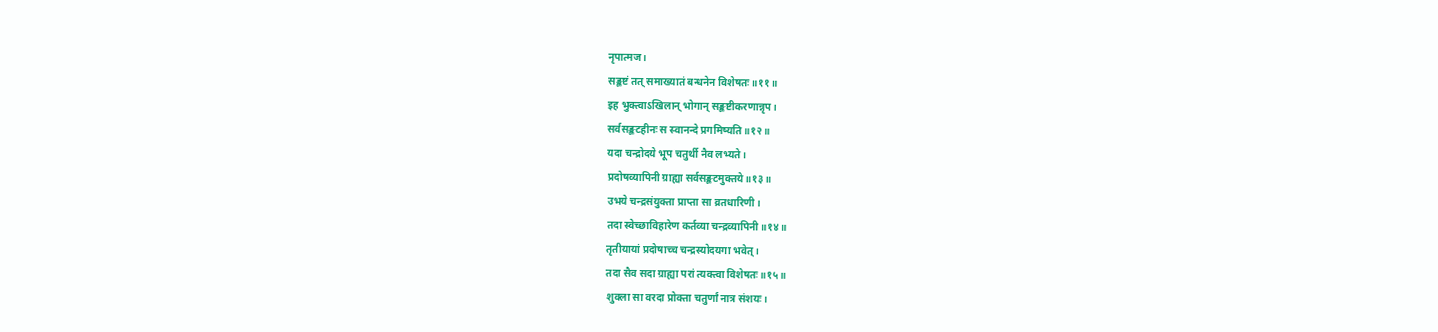नृपात्मज।
सङ्कष्टं तत् समाख्यातं बन्धनेन विशेषतः॥११॥
इह भुक्त्वाऽखिलान् भोगान् सङ्कष्टीकरणान्नृप।
सर्वसङ्कटहीनः स स्वानन्दे प्रगमिष्यति॥१२॥
यदा चन्द्रोदये भूप चतुर्थी नैव लभ्यते।
प्रदोषव्यापिनी ग्राह्या सर्वसङ्कटमुक्तये॥१३॥
उभये चन्द्रसंयुक्ता प्राप्ता सा व्रतधारिणी।
तदा स्वेच्छाविहारेण कर्तव्या चन्द्रव्यापिनी॥१४॥
तृतीयायां प्रदोषाच्च चन्द्रस्योदयगा भवेत्।
तदा सैव सदा ग्राह्या परां त्यक्त्वा विशेषतः॥१५॥
शुक्ला सा वरदा प्रोक्ता चतुर्णां नात्र संशयः।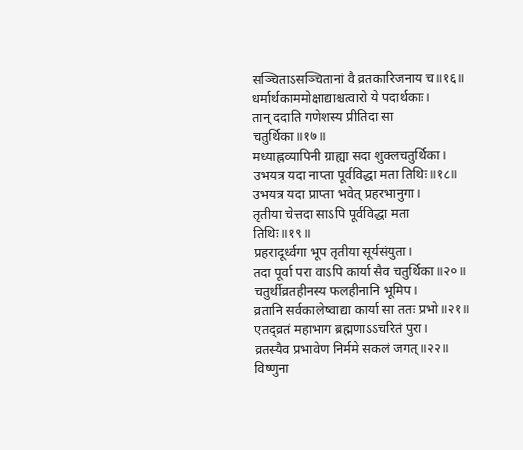सञ्चिताऽसञ्चितानां वै व्रतकारिजनाय च॥१६॥
धर्मार्थकाममोक्षाद्याश्चत्वारो ये पदार्थकाः।
तान् ददाति गणेशस्य प्रीतिदा सा चतुर्थिका॥१७॥
मध्याह्नव्यापिनी ग्राह्या सदा शुक्लचतुर्थिका।
उभयत्र यदा नाप्ता पूर्वविद्धा मता तिथिः॥१८॥
उभयत्र यदा प्राप्ता भवेत् प्रहरभानुगा।
तृतीया चेत्तदा साऽपि पूर्वविद्धा मता तिथिः॥१९॥
प्रहरादूर्ध्वगा भूप तृतीया सूर्यसंयुता।
तदा पूर्वा परा वाऽपि कार्या सैव चतुर्थिका॥२०॥
चतुर्थीव्रतहीनस्य फलहीनानि भूमिप।
व्रतानि सर्वकालेष्वाद्या कार्या सा ततः प्रभो॥२१॥
एतद्व्रतं महाभाग ब्रह्मणाऽऽचरितं पुरा।
व्रतस्यैव प्रभावेण निर्ममे सकलं जगत्॥२२॥
विष्णुना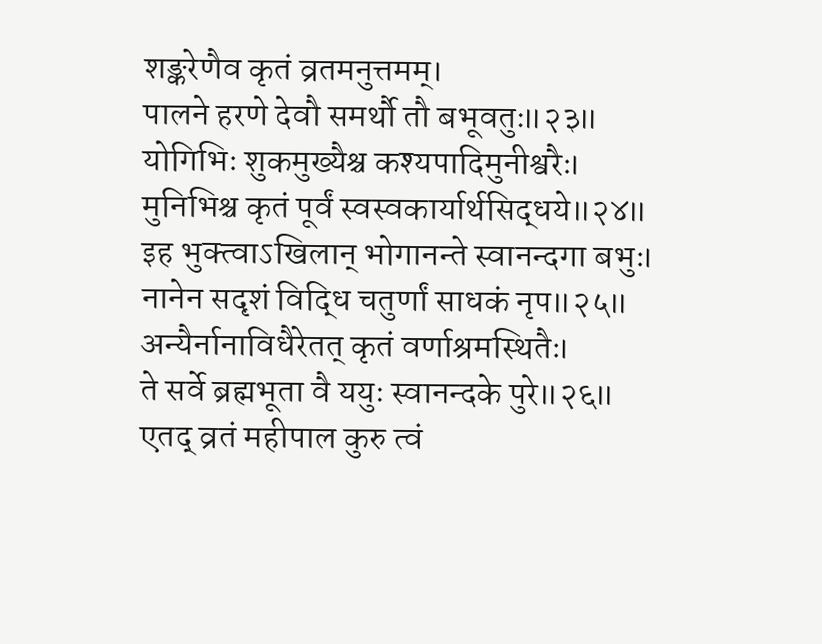शङ्करेणैव कृतं व्रतमनुत्तमम्।
पालने हरणे देवौ समर्थौ तौ बभूवतुः॥२३॥
योगिभिः शुकमुख्यैश्च कश्यपादिमुनीश्वरैः।
मुनिभिश्च कृतं पूर्वं स्वस्वकार्यार्थसिद्धये॥२४॥
इह भुक्त्वाऽखिलान् भोगानन्ते स्वानन्दगा बभुः।
नानेन सदृशं विद्धि चतुर्णां साधकं नृप॥२५॥
अन्यैर्नानाविधैरेतत् कृतं वर्णाश्रमस्थितैः।
ते सर्वे ब्रह्मभूता वै ययुः स्वानन्दके पुरे॥२६॥
एतद् व्रतं महीपाल कुरु त्वं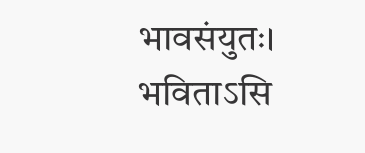भावसंयुतः।
भविताऽसि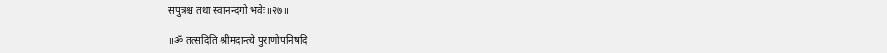सपुत्रश्च तथा स्वानन्दगो भवेः॥२७॥

॥ॐ तत्सदिति श्रीमदान्त्ये पुराणोपनिषदि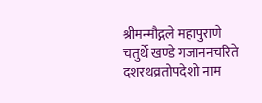श्रीमन्मौद्गले महापुराणे चतुर्थे खण्डे गजाननचरिते दशरथव्रतोपदेशो नाम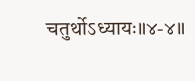चतुर्थोऽध्यायः॥४-४॥